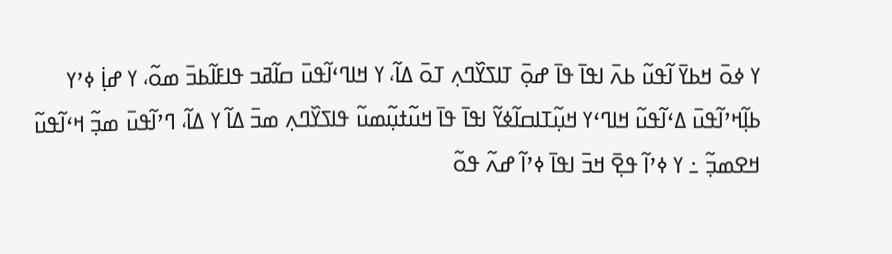ߌ ߦߋ߫ ߞߕߌ߫ ߊ߬ߟߎ߬ ߕߍ߫ ߊߟߊ߫ ߟߊ߫ ߝߋ߲߫ ߠߊߖߌ߰ߣߍ߲ ߠߋ߫ ߡߊ߬، ߌ ߞߊߣߵߊ߬ߟߎ߫ ߛߊ߬ߥߏ ߟߊߓߊ߬ߕߏ߫ ߘߋ߬، ߌ ߝߊ߲߭ ߦߴߌ ߕߊ߲߬ߞߴߊ߬ߟߎ߫ ߡߵߊ߬ߟߎ߬ ߞߊߣߵߌ ߞߎ߲߬ߠߊߛߊ߬ߦߌ߬ ߊߟߊ߫ ߟߊ߫ ߞߎ߬ߙߎ߲߬ߘߎ߬ ߟߊߖߌ߰ߣߍ߲ ߘߏ߫ ߡߊ߬ ߌ ߡߊ߬، ߣߴߊ߬ߟߎ߫ ߘߏ߲߬ ߞߵߊ߬ߟߎ߬ ߞߐߘߏ߲߬ ߸ ߌ ߦߴߊ߬ ߟߐ߲߫ ߞߏ߫ ߊߟߊ߫ ߦߴߊ߬ ߝߍ߬ ߟߋ߬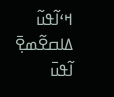ߞߵߊ߬ߟߎ߬ ߡߊߛߐ߬ߘߐ߲߫ ߊ߬ߟߎ߫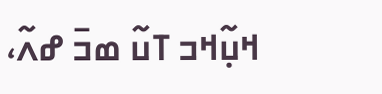ߞߎ߲߬ߞߏ ߠߎ߬ ߘߏ߫ ߝߍ߬،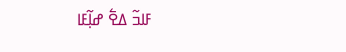ߓߊߏ߬ ߡߐ߱ ߝߊ߲߬ߓߊ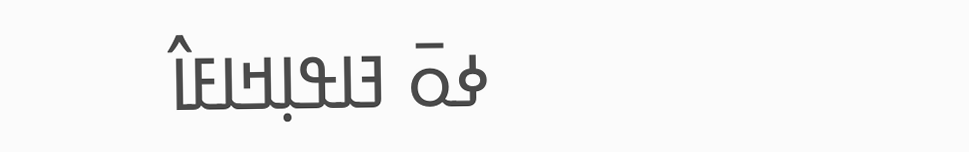ߦߋ߫ ߔߊߟߊ߲ߞߊߓߊ߮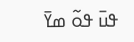ߟߎ߫ ߟߋ߬ ߘߌ߫